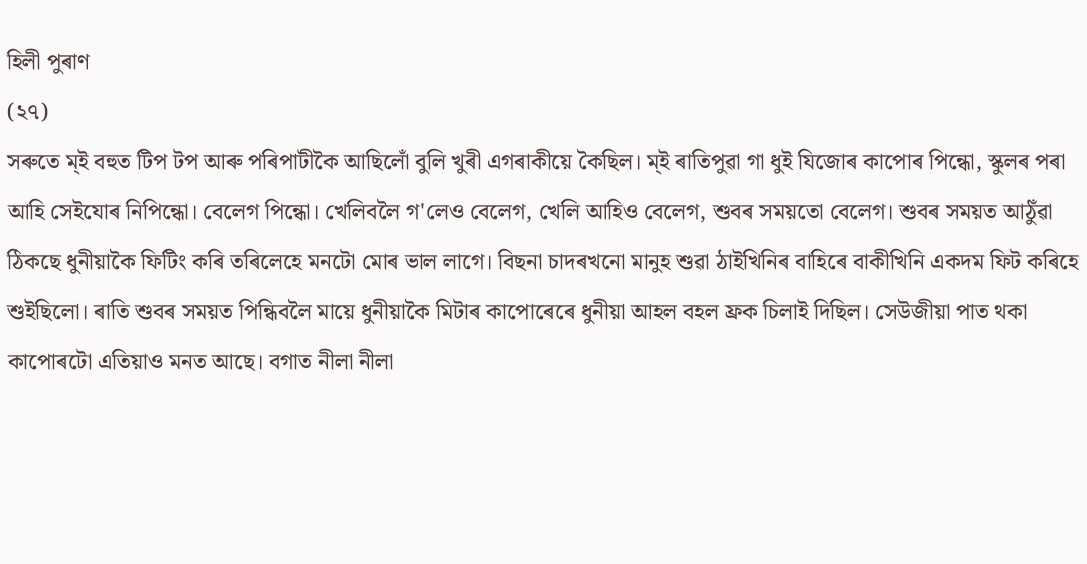হিলী পুৰাণ
(২৭)
সৰুতে ম্ই বহুত টিপ টপ আৰু পৰিপাটীকৈ আছিলোঁ বুলি খুৰী এগৰাকীয়ে কৈছিল। ম্ই ৰাতিপুৱা গা ধুই যিজোৰ কাপোৰ পিন্ধো, স্কুলৰ পৰা আহি সেইযোৰ নিপিন্ধো। বেলেগ পিন্ধো। খেলিবলৈ গ'লেও বেলেগ, খেলি আহিও বেলেগ, শুবৰ সময়তো বেলেগ। শুবৰ সময়ত আঠুঁৱা ঠিকছে ধুনীয়াকৈ ফিটিং কৰি তৰিলেহে মনটো মোৰ ভাল লাগে। বিছনা চাদৰখনো মানুহ শুৱা ঠাইখিনিৰ বাহিৰে বাকীখিনি একদম ফিট কৰিহে শুইছিলো। ৰাতি শুবৰ সময়ত পিন্ধিবলৈ মায়ে ধুনীয়াকৈ মিটাৰ কাপোৰেৰে ধুনীয়া আহল বহল ফ্ৰক চিলাই দিছিল। সেউজীয়া পাত থকা কাপোৰটো এতিয়াও মনত আছে। বগাত নীলা নীলা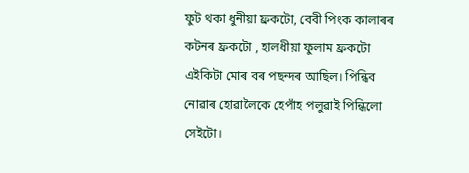ফুট থকা ধুনীয়া ফ্ৰকটো, বেবী পিংক কালাৰৰ কটনৰ ফ্ৰকটো , হালধীয়া ফুলাম ফ্ৰকটো এইকিটা মোৰ বৰ পছন্দৰ আছিল। পিন্ধিব নোৱাৰ হোৱালৈকে হেপাঁহ পলুৱাই পিন্ধিলো সেইটো।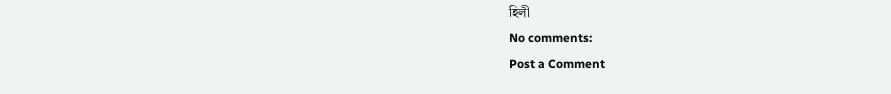হিলী
No comments:
Post a Comment